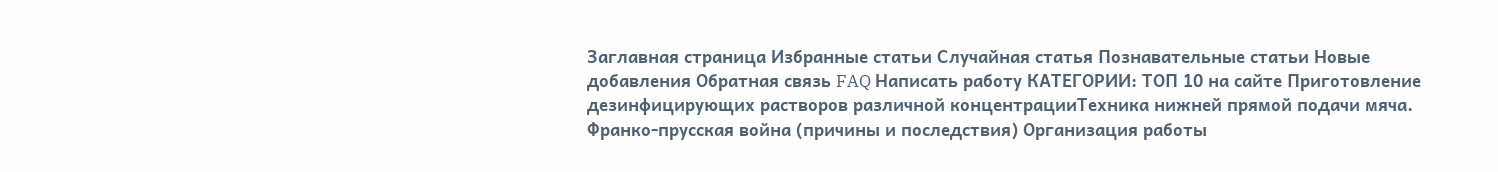Заглавная страница Избранные статьи Случайная статья Познавательные статьи Новые добавления Обратная связь FAQ Написать работу КАТЕГОРИИ: ТОП 10 на сайте Приготовление дезинфицирующих растворов различной концентрацииТехника нижней прямой подачи мяча. Франко-прусская война (причины и последствия) Организация работы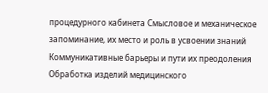процедурного кабинета Смысловое и механическое запоминание, их место и роль в усвоении знаний Коммуникативные барьеры и пути их преодоления Обработка изделий медицинского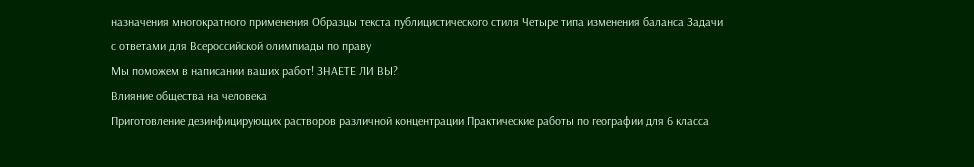назначения многократного применения Образцы текста публицистического стиля Четыре типа изменения баланса Задачи с ответами для Всероссийской олимпиады по праву
Мы поможем в написании ваших работ! ЗНАЕТЕ ЛИ ВЫ?
Влияние общества на человека
Приготовление дезинфицирующих растворов различной концентрации Практические работы по географии для 6 класса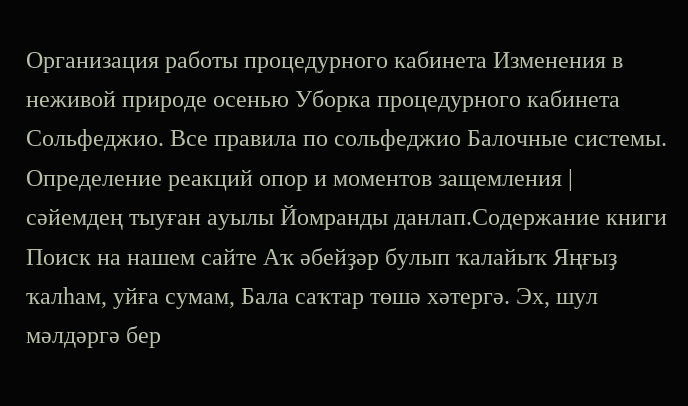Организация работы процедурного кабинета Изменения в неживой природе осенью Уборка процедурного кабинета Сольфеджио. Все правила по сольфеджио Балочные системы. Определение реакций опор и моментов защемления |
сәйемдең тыуған ауылы Йомранды данлап.Содержание книги
Поиск на нашем сайте Аҡ әбейҙәр булып ҡалайыҡ Яңғыҙ ҡалһам, уйға сумам, Бала саҡтар төшә хәтергә. Эх, шул мәлдәргә бер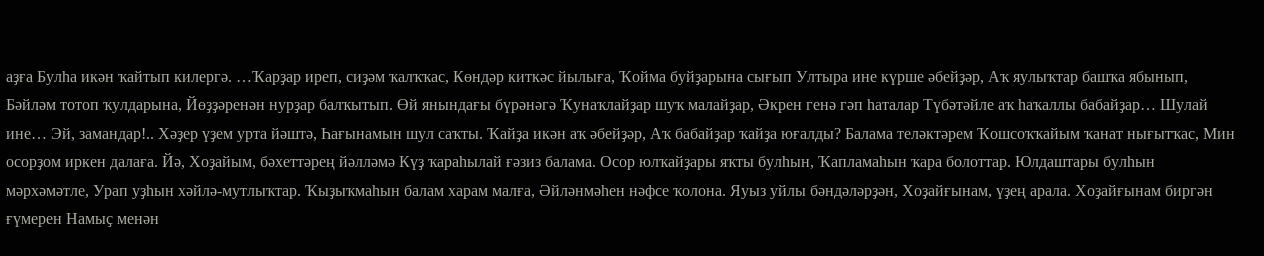аҙға Булһа икән ҡайтып килергә. …Ҡарҙар иреп, сиҙәм ҡалҡҡас, Көндәр киткәс йылыға, Ҡойма буйҙарына сығып Ултыра ине күрше әбейҙәр, Аҡ яулыҡтар башҡа ябынып, Бәйләм тотоп ҡулдарына, Йөҙҙәренән нурҙар балҡытып. Өй янындағы бүрәнәгә Ҡунаҡлайҙар шуҡ малайҙар, Әкрен генә гәп һаталар Түбәтәйле аҡ һаҡаллы бабайҙар… Шулай ине… Эй, замандар!.. Хәҙер үҙем урта йәштә, Һағынамын шул саҡты. Ҡайҙа икән аҡ әбейҙәр, Аҡ бабайҙар ҡайҙа юғалды? Балама теләктәрем Ҡошсоҡҡайым ҡанат нығытҡас, Мин осорҙом иркен далаға. Йә, Хоҙайым, бәхеттәрең йәлләмә Күҙ ҡараһылай ғәзиз балама. Осор юлҡайҙары яҡты булһын, Ҡапламаһын ҡара болоттар. Юлдаштары булһын мәрхәмәтле, Урап уҙһын хәйлә-мутлыҡтар. Ҡыҙыҡмаһын балам харам малға, Әйләнмәһен нәфсе ҡолона. Яуыз уйлы бәндәләрҙән, Хоҙайғынам, үҙең арала. Хоҙайғынам биргән ғүмерен Намыҫ менән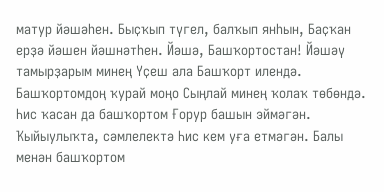матур йәшәһен. Быҫҡып түгел, балҡып янһын, Баҫҡан ерҙә йәшен йәшнәтһен. Йәшә, Башҡортостан! Йәшәү тамырҙарым минең Үҫеш ала Башҡорт илендә. Башҡортомдоң ҡурай моңо Сыңлай минең ҡолаҡ төбөндә. Һис ҡасан да башҡортом Ғорур башын эймәгән. Ҡыйыулыҡта, сәмлелектә Һис кем уға етмәгән. Балы менән башҡортом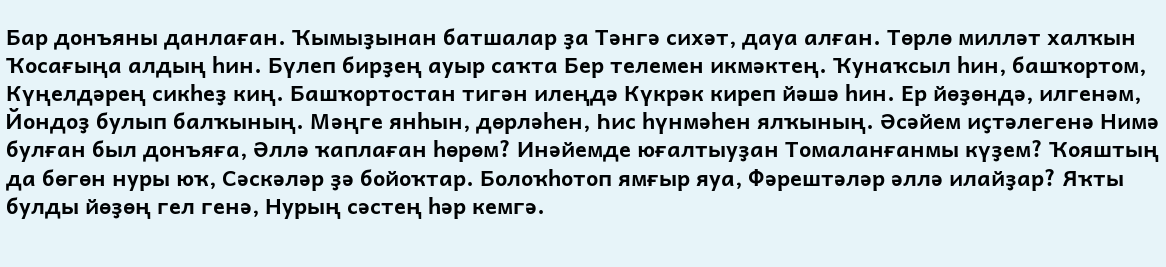Бар донъяны данлаған. Ҡымыҙынан батшалар ҙа Тәнгә сихәт, дауа алған. Төрлө милләт халҡын Ҡосағыңа алдың һин. Бүлеп бирҙең ауыр саҡта Бер телемен икмәктең. Ҡунаҡсыл һин, башҡортом, Күңелдәрең сикһеҙ киң. Башҡортостан тигән илеңдә Күкрәк киреп йәшә һин. Ер йөҙөндә, илгенәм, Йондоҙ булып балҡының. Мәңге янһын, дөрләһен, Һис һүнмәһен ялҡының. Әсәйем иҫтәлегенә Нимә булған был донъяға, Әллә ҡаплаған һөрөм? Инәйемде юғалтыуҙан Томаланғанмы күҙем? Ҡояштың да бөгөн нуры юҡ, Сәскәләр ҙә бойоҡтар. Болоҡһотоп ямғыр яуа, Фәрештәләр әллә илайҙар? Яҡты булды йөҙөң гел генә, Нурың сәстең һәр кемгә.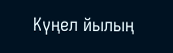Күңел йылың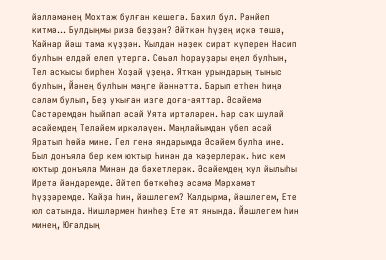йәлләмәнең Мохтаж булған кешегә. Бәхил бул. Рәнйеп китмә… Булдыңмы риза беҙҙән? Әйткән һүҙең иҫкә төшә, Ҡайнар йәш тама күҙҙән. Ҡылдан нәҙек сират күперен Насип булһын елдәй елеп үтергә. Сөьәл һорауҙары еңел булһын, Тел асҡысы бирһен Хоҙай үҙеңә. Ятҡан урындарың тыныс булһын, Йәнең булһын мәңге йәннәттә. Барып етһен һиңә сәләм булып, Беҙ уҡыған изге доға-аяттар. Әсәйемә Сәстәремдән һыйпап әсәй Уята иртәләрен. Һәр саҡ шулай әсәйемдең Теләйем иркәләүен. Маңлайымдан үбеп әсәй Яратып һөйә мине. Гел генә яндарымда Әсәйем булһа ине. Был донъяла бер кем юҡтыр Һинән дә ҡәҙерлерәк. Һис кем юҡтыр донъяла Минән дә бәхетлерәк. Әсәйемдең ҡул йылыһы Иретә йәндәремде. Әйтеп бөткөһөҙ әсәмә Мәрхәмәт һүҙҙәремде. Ҡайҙа һин, йәшлегем? Ҡалдырма, йәшлегем, Ете юл сатында. Нишләрмен һинһеҙ Ете ят янында. Йәшлегем һин минең, Юғалдың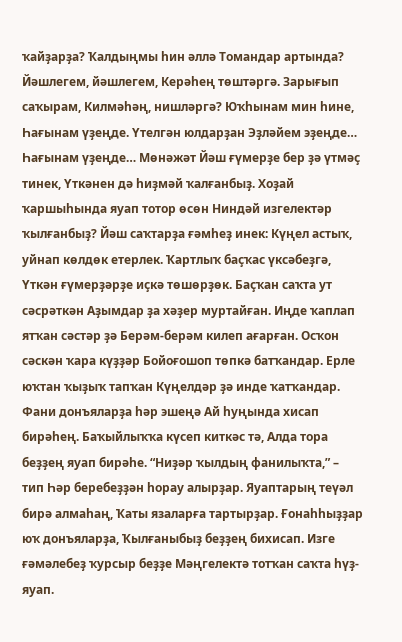ҡайҙарҙа? Ҡалдыңмы һин әллә Томандар артында? Йәшлегем, йәшлегем, Керәһең төштәргә. Зарығып саҡырам, Килмәһәң, нишләргә? Юҡһынам мин һине, Һағынам үҙеңде. Үтелгән юлдарҙан Эҙләйем эҙеңде… Һағынам үҙеңде… Мөнәжәт Йәш ғүмерҙе бер ҙә үтмәҫ тинек, Үткәнен дә һиҙмәй ҡалғанбыҙ. Хоҙай ҡаршыһында яуап тотор өсөн Ниндәй изгелектәр ҡылғанбыҙ? Йәш саҡтарҙа ғәмһеҙ инек: Күңел астыҡ, уйнап көлдөк етерлек. Ҡартлыҡ баҫҡас үксәбеҙгә, Үткән ғүмерҙәрҙе иҫкә төшөрҙөк. Баҫҡан саҡта ут сәсрәткән Аҙымдар ҙа хәҙер муртайған. Иңде ҡаплап ятҡан сәстәр ҙә Берәм-берәм килеп ағарған. Осҡон сәскән ҡара күҙҙәр Бойоғошоп төпкә батҡандар. Ерле юҡтан ҡыҙыҡ тапҡан Күңелдәр ҙә инде ҡатҡандар. Фани донъяларҙа һәр эшеңә Ай һуңында хисап бирәһең. Баҡыйлыҡҡа күсеп киткәс тә, Алда тора беҙҙең яуап бирәһе. “Ниҙәр ҡылдың фанилыҡта,” – тип Һәр беребеҙҙән һорау алырҙар. Яуаптарың теүәл бирә алмаһаң, Ҡаты язаларға тартырҙар. Ғонаһһыҙҙар юҡ донъяларҙа, Ҡылғаныбыҙ беҙҙең бихисап. Изге ғәмәлебеҙ ҡурсыр беҙҙе Мәңгелектә тотҡан саҡта һүҙ- яуап.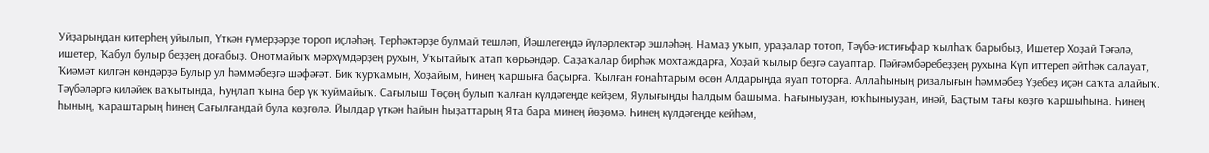Уйҙарыңдан китерһең уйылып, Үткән ғүмерҙәрҙе тороп иҫләһәң. Терһәктәрҙе булмай тешләп, Йәшлегеңдә йүләрлектәр эшләһәң. Намаҙ уҡып, ураҙалар тотоп, Тәүбә-истиғьфар ҡылһаҡ барыбыҙ, Ишетер Хоҙай Тәғәлә, ишетер, Ҡабул булыр беҙҙең доғабыҙ. Онотмайыҡ мәрхүмдәрҙең рухын, Уҡытайыҡ атап ҡөрьәндәр. Саҙаҡалар бирһәк мохтаждарға, Хоҙай ҡылыр беҙгә сауаптар. Пәйғәмбәребеҙҙең рухына Күп иттереп әйтһәк салауат, Ҡиәмәт килгән көндәрҙә Булыр ул һәммәбеҙгә шәфәғәт. Бик ҡурҡамын, Хоҙайым, Һинең ҡаршыға баҫырға. Ҡылған ғонаһтарым өсөн Алдарыңда яуап тоторға. Аллаһының ризалығын һәммәбеҙ Үҙебеҙ иҫән саҡта алайыҡ. Тәүбәләргә киләйек ваҡытында, Һуңлап ҡына бер үк ҡуймайыҡ. Сағылыш Төҫөң булып ҡалған күлдәгеңде кейҙем, Яулығыңды һалдым башыма. Һағыныуҙан, юҡһыныуҙан, инәй, Баҫтым тағы көҙгө ҡаршыһына. Һинең һының, ҡараштарың һинең Сағылғандай була көҙгөлә. Йылдар үткән һайын һыҙаттарың Ята бара минең йөҙөмә. Һинең күлдәгеңде кейһәм,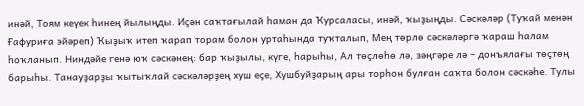инәй, Тоям кеүек һинең йылыңды. Иҫән саҡтағылай һаман да Ҡурсаласы, инәй, ҡыҙыңды. Сәскәләр (Туҡай менән Ғафуриға эйәреп) Ҡыҙыҡ итеп ҡарап торам болон уртаһында туҡталып, Мең төрлө сәскәләргә ҡараш һалам һоҡланып. Ниндәйе генә юҡ сәскәнең: бар ҡыҙылы, күге, һарыһы, Ал төҫлөһө лә, зәңгәре лә – донъялағы төҫтөң барыһы. Танауҙарҙы ҡытыҡлай сәскәләрҙең хуш еҫе, Хушбуйҙарың ары торһон булған саҡта болон сәскәһе. Тулы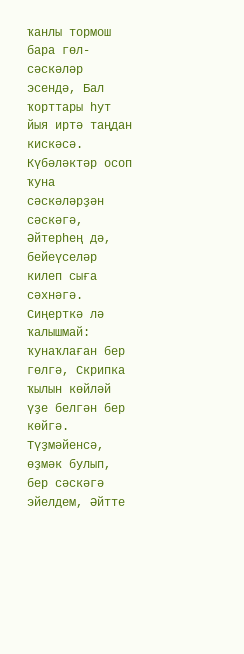ҡанлы тормош бара гөл-сәскәләр эсендә, Бал ҡорттары һут йыя иртә таңдан кискәсә. Күбәләктәр осоп ҡуна сәскәләрҙән сәскәгә, Әйтерһең дә, бейеүселәр килеп сыға сәхнәгә. Сиңерткә лә ҡалышмай: ҡунаҡлаған бер гөлгә, Скрипка ҡылын көйләй үҙе белгән бер көйгә. Түҙмәйенсә, өҙмәк булып, бер сәскәгә эйелдем, Әйтте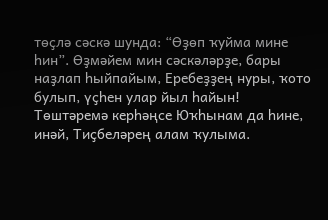төҫлә сәскә шунда: “Өҙөп ҡуйма мине һин”. Өҙмәйем мин сәскәләрҙе, бары наҙлап һыйпайым, Еребеҙҙең нуры, ҡото булып, үҫһен улар йыл һайын! Төштәремә керһәңсе Юҡһынам да һине, инәй, Тиҫбеләрең алам ҡулыма.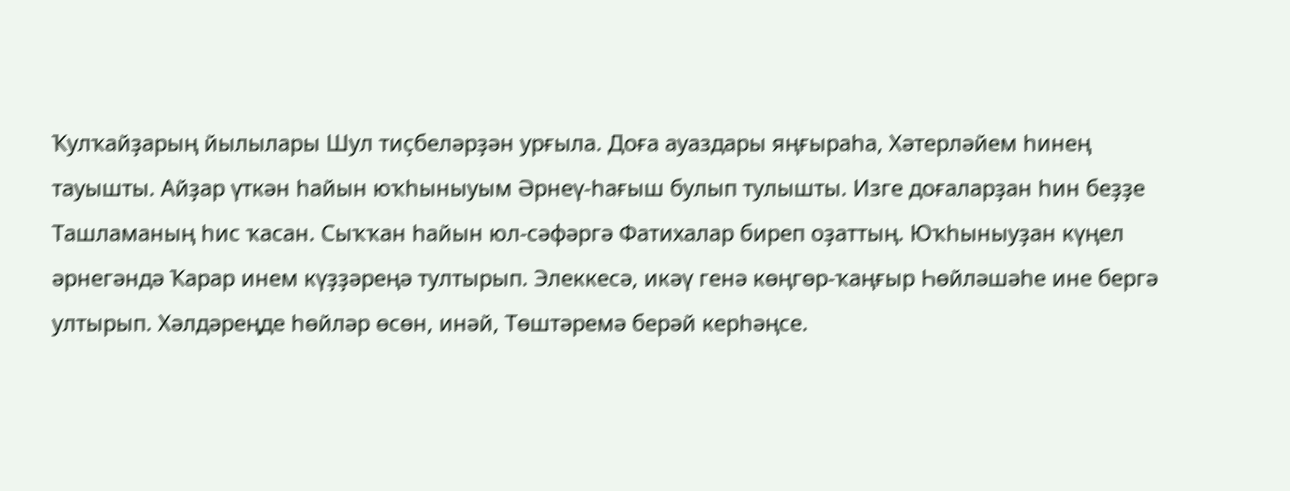Ҡулҡайҙарың йылылары Шул тиҫбеләрҙән урғыла. Доға ауаздары яңғыраһа, Хәтерләйем һинең тауышты. Айҙар үткән һайын юҡһыныуым Әрнеү-һағыш булып тулышты. Изге доғаларҙан һин беҙҙе Ташламаның һис ҡасан. Сыҡҡан һайын юл-сәфәргә Фатихалар биреп оҙаттың. Юҡһыныуҙан күңел әрнегәндә Ҡарар инем күҙҙәреңә тултырып. Элеккесә, икәү генә көңгөр-ҡаңғыр Һөйләшәһе ине бергә ултырып. Хәлдәреңде һөйләр өсөн, инәй, Төштәремә берәй керһәңсе.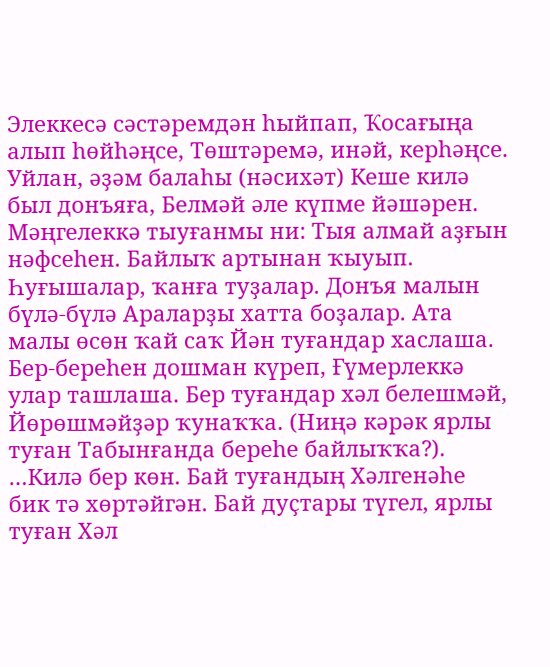Элеккесә сәстәремдән һыйпап, Ҡосағыңа алып һөйһәңсе, Төштәремә, инәй, керһәңсе. Уйлан, әҙәм балаһы (нәсихәт) Кеше килә был донъяға, Белмәй әле күпме йәшәрен. Мәңгелеккә тыуғанмы ни: Тыя алмай аҙғын нәфсеһен. Байлыҡ артынан ҡыуып. Һуғышалар, ҡанға туҙалар. Донъя малын бүлә-бүлә Араларҙы хатта боҙалар. Ата малы өсөн ҡай саҡ Йән туғандар хаслаша. Бер-береһен дошман күреп, Ғүмерлеккә улар ташлаша. Бер туғандар хәл белешмәй, Йөрөшмәйҙәр ҡунаҡҡа. (Ниңә кәрәк ярлы туған Табынғанда береһе байлыҡҡа?). …Килә бер көн. Бай туғандың Хәлгенәһе бик тә хөртәйгән. Бай дуҫтары түгел, ярлы туған Хәл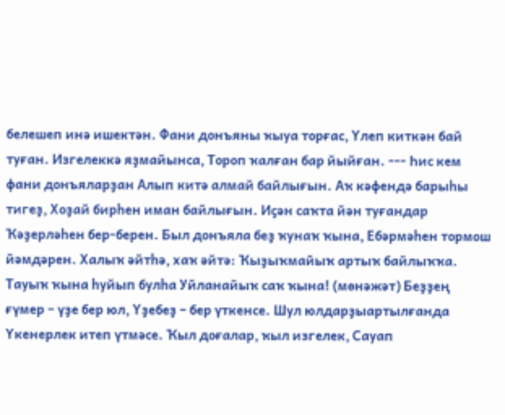белешеп инә ишектән. Фани донъяны ҡыуа торғас, Үлеп киткән бай туған. Изгелеккә яҙмайынса, Тороп ҡалған бар йыйған. --- Һис кем фани донъяларҙан Алып китә алмай байлығын. Аҡ кәфендә барыһы тигеҙ, Хоҙай бирһен иман байлығын. Иҫән саҡта йән туғандар Ҡәҙерләһен бер-берен. Был донъяла беҙ ҡунаҡ ҡына, Ебәрмәһен тормош йәмдәрен. Халыҡ әйтһә, хаҡ әйтә: Ҡыҙыҡмайыҡ артыҡ байлыҡҡа. Тауыҡ ҡына һуйып булһа Уйланайыҡ саҡ ҡына! (мөнәжәт) Беҙҙең ғүмер – үҙе бер юл, Үҙебеҙ – бер үткенсе. Шул юлдарҙыартылғанда Үкенерлек итеп үтмәсе. Ҡыл доғалар, ҡыл изгелек, Сауап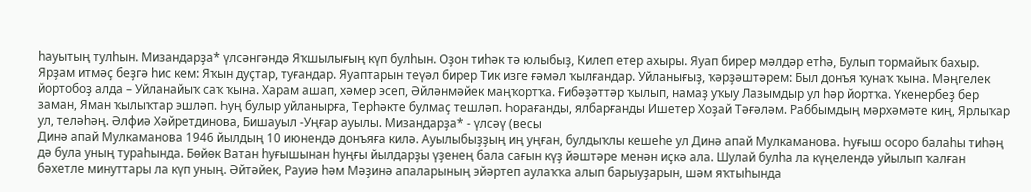һауытың тулһын. Мизандарҙа* үлсәнгәндә Яҡшылығың күп булһын. Оҙон тиһәк тә юлыбыҙ, Килеп етер ахыры. Яуап бирер мәлдәр етһә, Булып тормайыҡ бахыр. Ярҙам итмәҫ беҙгә һис кем: Яҡын дуҫтар, туғандар. Яуаптарын теүәл бирер Тик изге ғәмәл ҡылғандар. Уйланығыҙ, ҡәрҙәштәрем: Был донъя ҡунаҡ ҡына. Мәңгелек йортобоҙ алда – Уйланайыҡ саҡ ҡына. Харам ашап, хәмер эсеп, Әйләнмәйек маңҡортҡа. Ғибәҙәттәр ҡылып, намаҙ уҡыу Лазымдыр ул һәр йортҡа. Үкенербеҙ бер заман, Яман ҡылыҡтар эшләп. Һуң булыр уйланырға, Терһәкте булмаҫ тешләп. Һорағанды, ялбарғанды Ишетер Хоҙай Тәғәләм. Раббымдың мәрхәмәте киң, Ярлыҡар ул, теләһәң. Әлфиә Хәйретдинова, Бишауыл -Уңғар ауылы. Мизандарҙа* - үлсәү (весы
Динә апай Мулкаманова 1946 йылдың 10 июнендә донъяға килә. Ауылыбыҙҙың иң уңған, булдыҡлы кешеһе ул Динә апай Мулкаманова. Һуғыш осоро балаһы тиһәң дә була уның тураһында. Бөйөк Ватан һуғышынан һуңғы йылдарҙы үҙенең бала сағын күҙ йәштәре менән иҫкә ала. Шулай булһа ла күңелендә уйылып ҡалған бәхетле минуттары ла күп уның. Әйтәйек, Рауиә һәм Мәҙинә апаларының эйәртеп аулаҡҡа алып барыуҙарын, шәм яҡтыһында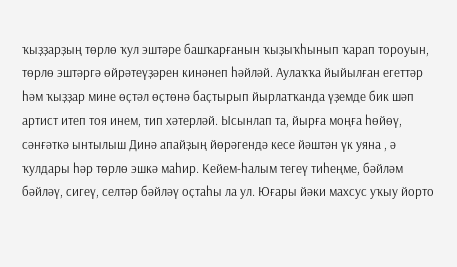ҡыҙҙарҙың төрлө ҡул эштәре башҡарғанын ҡыҙыҡһынып ҡарап тороуын, төрлө эштәргә өйрәтеүҙәрен кинәнеп һәйләй. Аулаҡҡа йыйылған егеттәр һәм ҡыҙҙар мине өҫтәл өҫтөнә баҫтырып йырлатҡанда үҙемде бик шәп артист итеп тоя инем, тип хәтерләй. Ысынлап та, йырға моңға һөйөү, сәнғәткә ынтылыш Динә апайҙың йөрәгендә кесе йәштән үк уяна , ә ҡулдары һәр төрлө эшкә маһир. Кейем-һалым тегеү тиһеңме, бәйләм бәйләү, сигеү, селтәр бәйләү оҫтаһы ла ул. Юғары йәки махсус уҡыу йорто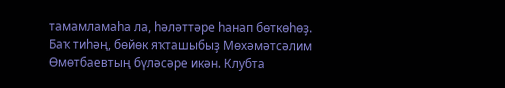тамамламаһа ла, һәләттәре һанап бөткөһөҙ. Баҡ тиһәң, бөйөк яҡташыбыҙ Мөхәмәтсәлим Өмөтбаевтың бүләсәре икән. Клубта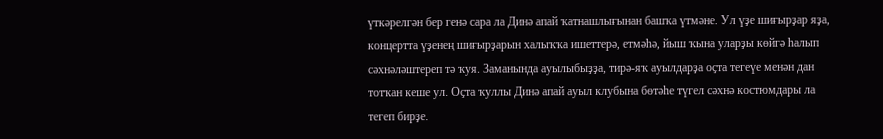үткәрелгән бер генә сара ла Динә апай ҡатнашлығынан башҡа үтмәне. Ул үҙе шиғырҙар яҙа, концертта үҙенең шиғырҙарын халыҡҡа ишеттерә, етмәһә, йыш ҡына уларҙы көйгә һалып сәхнәләштереп тә ҡуя. Заманында ауылыбыҙҙа, тирә-яҡ ауылдарҙа оҫта тегеүе менән дан тотҡан кеше ул. Оҫта ҡуллы Динә апай ауыл клубына бөтәһе түгел сәхнә костюмдары ла тегеп бирҙе.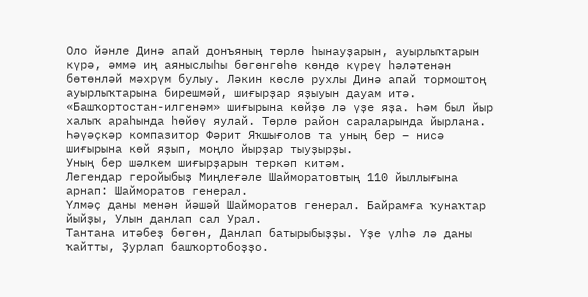Оло йәнле Динә апай донъяның төрлө һынауҙарын, ауырлыҡтарын күрә, әммә иң аяныслыһы бөгөнгөһө көндө күреү һәләтенән бөтөнләй мәхрүм булыу. Ләкин көслө рухлы Динә апай тормоштоң ауырлыҡтарына бирешмәй, шиғырҙар яҙыуын дауам итә. «Башҡортостан-илгенәм» шиғырына көйҙө лә үҙе яҙа. Һәм был йыр халыҡ араһында һөйөү яулай. Төрлө район сараларында йырлана. Һәүәҫкәр компазитор Фәрит Яҡшығолов та уның бер – нисә шиғырына көй яҙып, моңло йырҙар тыуҙырҙы.
Уның бер шәлкем шиғырҙарын теркәп китәм.
Легендар геройыбыҙ Миңлеғәле Шайморатовтың 110 йыллығына арнап: Шайморатов генерал.
Үлмәҫ даны менән йәшәй Шайморатов генерал. Байрамға ҡунаҡтар йыйҙы, Улын данлап сал Урал.
Тантана итәбеҙ бөгөн, Данлап батырыбыҙҙы. Үҙе үлһә лә даны ҡайтты, Ҙурлап башҡортобоҙҙо.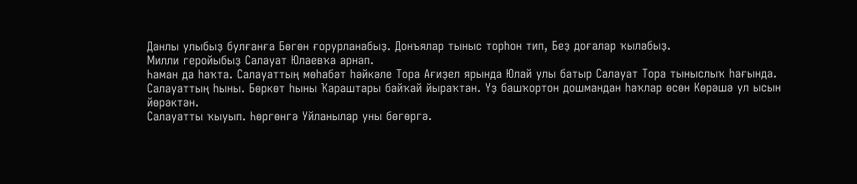Данлы улыбыҙ булғанға Бөгөн ғорурланабыҙ. Донъялар тыныс торһон тип, Беҙ доғалар ҡылабыҙ.
Милли геройыбыҙ Салауат Юлаевҡа арнап.
Һаман да һаҡта. Салауаттың мөһабәт һәйкәле Тора Ағиҙел ярында Юлай улы батыр Салауат Тора тыныслыҡ һағында.
Салауаттың һыны. Бөркөт һыны Ҡараштары байҡай йыраҡтан. Үҙ башҡортон дошмандан һаҡлар өсөн Көрәшә ул ысын йөрәктән.
Салауатты ҡыуып. Һөргөнгә Уйланылар уны бөгөргә.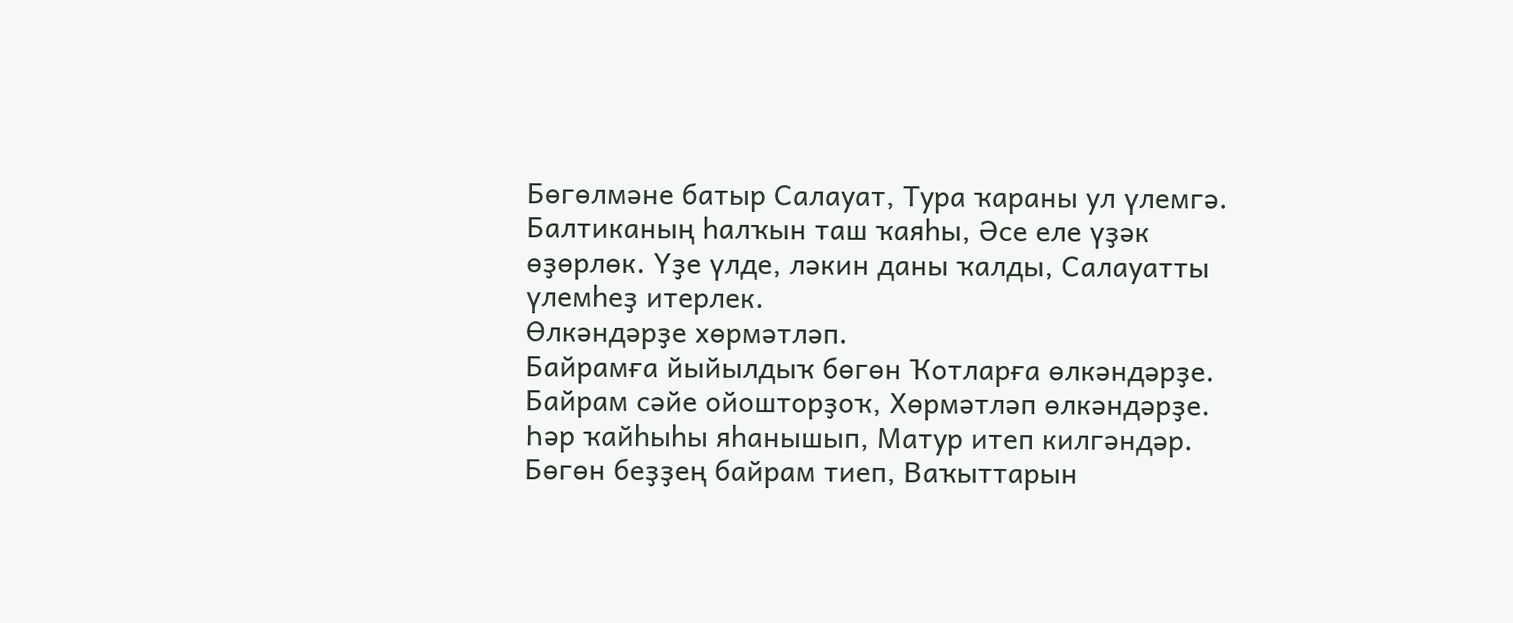Бөгөлмәне батыр Салауат, Тура ҡараны ул үлемгә.
Балтиканың һалҡын таш ҡаяһы, Әсе еле үҙәк өҙөрлөк. Үҙе үлде, ләкин даны ҡалды, Салауатты үлемһеҙ итерлек.
Өлкәндәрҙе хөрмәтләп.
Байрамға йыйылдыҡ бөгөн Ҡотларға өлкәндәрҙе. Байрам сәйе ойошторҙоҡ, Хөрмәтләп өлкәндәрҙе.
Һәр ҡайһыһы яһанышып, Матур итеп килгәндәр. Бөгөн беҙҙең байрам тиеп, Ваҡыттарын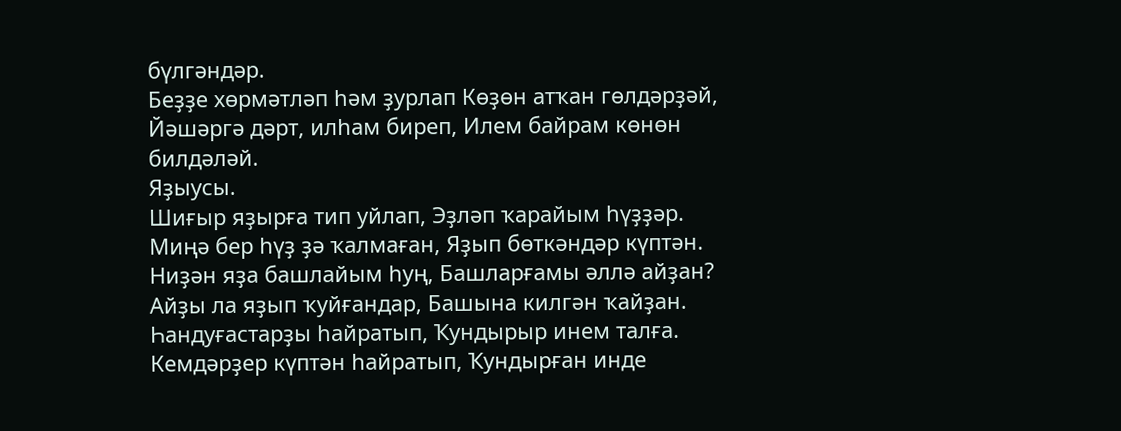бүлгәндәр.
Беҙҙе хөрмәтләп һәм ҙурлап Көҙөн атҡан гөлдәрҙәй, Йәшәргә дәрт, илһам биреп, Илем байрам көнөн билдәләй.
Яҙыусы.
Шиғыр яҙырға тип уйлап, Эҙләп ҡарайым һүҙҙәр. Миңә бер һүҙ ҙә ҡалмаған, Яҙып бөткәндәр күптән.
Ниҙән яҙа башлайым һуң, Башларғамы әллә айҙан? Айҙы ла яҙып ҡуйғандар, Башына килгән ҡайҙан.
Һандуғастарҙы һайратып, Ҡундырыр инем талға. Кемдәрҙер күптән һайратып, Ҡундырған инде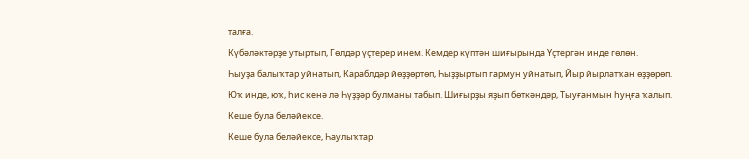талға.
Күбәләктәрҙе утыртып, Гөлдәр үҫтерер инем. Кемдер күптән шиғырында Үҫтергән инде гөлөн.
Һыуҙа балыҡтар уйнатып, Караблдәр йөҙҙөртөп, Һыҙҙыртып гармун уйнатып, Йыр йырлатҡан өҙҙөрөп.
Юҡ инде, юҡ, һис кенә лә Һүҙҙәр булманы табып. Шиғырҙы яҙып бөткәндәр, Тыуғанмын һуңға ҡалып.
Кеше була беләйексе.
Кеше була беләйексе, Һаулыҡтар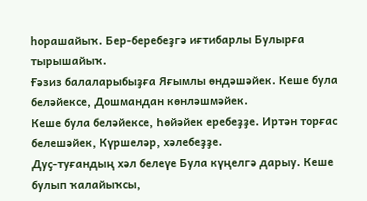һорашайыҡ. Бер-беребеҙгә иғтибарлы Булырға тырышайыҡ.
Ғәзиз балаларыбыҙға Яғымлы өндәшәйек. Кеше була беләйексе, Дошмандан көнләшмәйек.
Кеше була беләйексе, Һөйәйек еребеҙҙе. Иртән торғас белешәйек, Күршеләр, хәлебеҙҙе.
Дуҫ-туғандың хәл белеүе Була күңелгә дарыу. Кеше булып ҡалайыҡсы,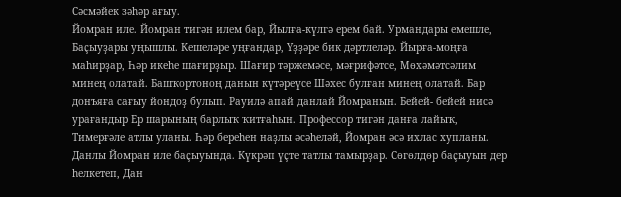Сәсмәйек зәһәр ағыу.
Йомран иле. Йомран тигән илем бар, Йылға-күлгә ерем бай. Урмандары емешле, Баҫыуҙары уңышлы. Кешеләре уңғандар, Үҙҙәре бик дәртлеләр. Йырға-моңға маһирҙар, Һәр икеһе шағирҙыр. Шағир тәржемәсе, мәғрифәтсе, Мөхәмәтсәлим минең олатай. Башҡортоноң данын күтәреүсе Шәхес булған минең олатай. Бар донъяға сағыу йондоҙ булып. Рауилә апай данлай Йомранын. Бейей- бейей нисә урағандыр Ер шарының барлыҡ ҡитғаһын. Профессор тигән данға лайыҡ, Тимерғәле атлы уланы. Һәр береһен наҙлы әсәһеләй, Йомран әсә ихлас хупланы. Данлы Йомран иле баҫыуында. Күкрәп үҫте татлы тамырҙар. Сөгөлдөр баҫыуын дер һелкетеп, Дан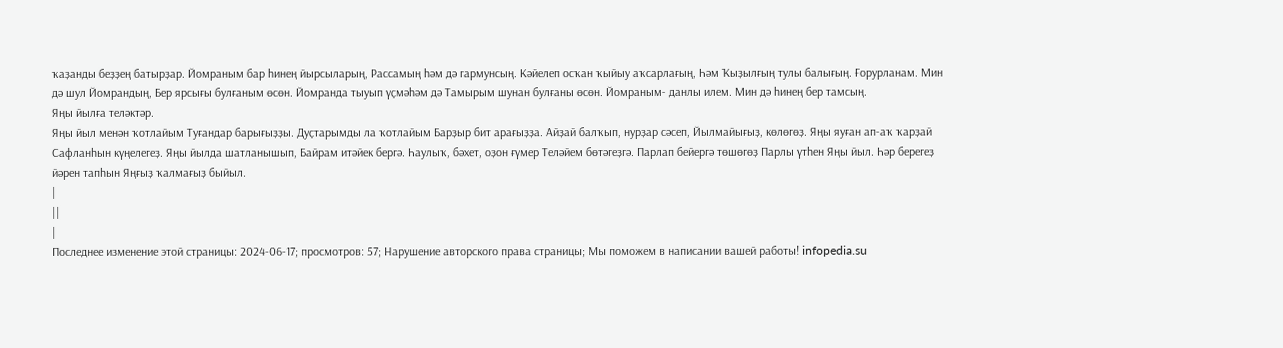ҡаҙанды беҙҙең батырҙар. Йомраным бар һинең йырсыларың, Рассамың һәм дә гармунсың. Кәйелеп осҡан ҡыйыу аҡсарлағың, Һәм Ҡыҙылғың тулы балығың. Ғорурланам. Мин дә шул Йомрандың, Бер ярсығы булғаным өсөн. Йомранда тыуып үҫмәһәм дә Тамырым шунан булғаны өсөн. Йомраным- данлы илем. Мин дә һинең бер тамсың.
Яңы йылға теләктәр.
Яңы йыл менән ҡотлайым Туғандар барығыҙҙы. Дуҫтарымды ла ҡотлайым Барҙыр бит арағыҙҙа. Айҙай балҡып, нурҙар сәсеп, Йылмайығыҙ, көлөгөҙ. Яңы яуған ап-аҡ ҡарҙай Сафланһын күңелегеҙ. Яңы йылда шатланышып, Байрам итәйек бергә. Һаулыҡ, бәхет, оҙон ғүмер Теләйем бөтәгеҙгә. Парлап бейергә төшөгөҙ Парлы үтһен Яңы йыл. Һәр берегеҙ йәрен тапһын Яңғыҙ ҡалмағыҙ быйыл.
|
||
|
Последнее изменение этой страницы: 2024-06-17; просмотров: 57; Нарушение авторского права страницы; Мы поможем в написании вашей работы! infopedia.su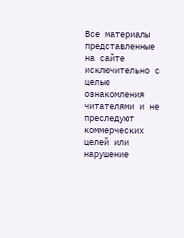Все материалы представленные на сайте исключительно с целью ознакомления читателями и не преследуют коммерческих целей или нарушение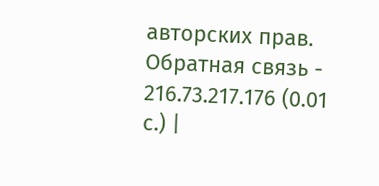авторских прав. Обратная связь - 216.73.217.176 (0.01 с.) |